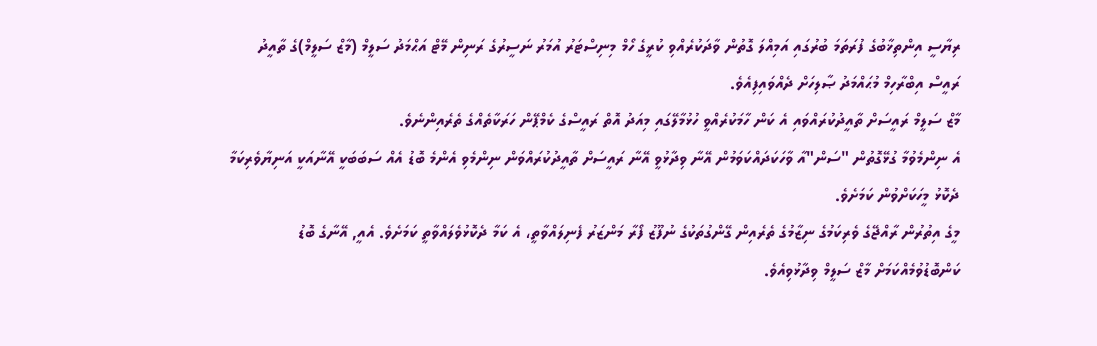ރިޔާސީ އިންތިޚާބުގެ ފުރަތަމަ ބުރުގައި އަމިއްލަ ގޮތުން ވާދަކުރެއްވި ކުރީގެ ހޯމް މިނިސްޓަރު އުމަރު ނަސީރުގެ ރަނިން މޭޓް އަޙްމަދު ސަލީމް (މާޒް ސަލީމް)ގެ ތާއީދު ރައީސް އިބްރާހިމް މުޙައްމަދު ޞާލިހަށް ދެއްވައިފިއެވެ.
މާޒް ސަލީމް ރައީސަށް ތާއީދުކުރައްވައި އެ ކަން ހާމަކުރެއްވީ ހުޅުމާލޭގައި މިއަދު އޮތް ރައީސްގެ ކެމްޕޭން ހަރަކާތެއްގެ ތެރެއިންނެވެ.
އެ ނިންމެވުމާ ގުޅޭގޮތުން "ސަން"އާ ވާހަކަދައްކަވަމުން އޭނާ ވިދާޅުވީ އޭނާ ރައީސަށް ތާއީދުކުރައްވަން ނިންމެވި އެންމެ ބޮޑު އެއް ސަބަބަކީ އޭނާއަކީ އަނިޔާވެރިކަމާ ދެކޮޅު މީހަކަށްވުން ކަމަށެވެ.
މީގެ އިތުރުން ރާއްޖޭގެ ވެރިކަމުގެ ނިޒާމުގެ ތެރެއިން ގޭންގުތަކުގެ ނުފޫޒު ފޯރާ މަންޒަރު ފެނިލައްވާތީ، އެ ކަމާ ދެކޮޅުވެލައްވާތީ ކަމަށެވެ. އެއީ, އޭނާގެ ބޮޑު ކަންބޮޑުވުމެއްކަމަށް މާޒް ސަލީމް ވިދާޅުވިއެވެ.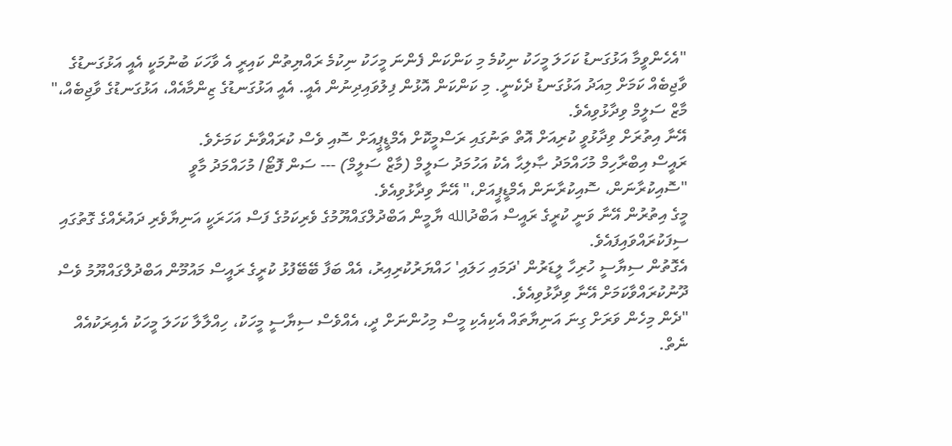"އެހެންވީމާ އަޅުގަނޑު ކަހަލަ މީހަކު ނިކުމެ މި ކަންކަން ފެންނަ މީހަކު ނިކުމެ ރައްޔިތުން ކައިރީ އެ ވާހަކަ ބުނުމަކީ އެއީ އަޅުގަނޑުގެ ވާޖިބެއް ކަމަށް މިއަދު އަޅުގަނޑު ދެކެނީ. މި ކަންކަން އޮޅުން ފިލުވައިދިނުން އެއީ. އެއީ އަޅުގަނޑުގެ ޒިންމާއެއް، އަޅުގަނޑުގެ ވާޖިބެއް،" މާޒް ސަލީމް ވިދާޅުވިއެވެ.
އޭނާ އިތުރަށް ވިދާޅުވީ ކުރިއަށް އޮތް ތަނުގައި ރަސްމީކޮށް އެމްޑީޕީއަށް ސޮއި ވެސް ކުރައްވާނެ ކަމަށެވެ.
ރައީސް އިބްރާހިމް މުހައްމަދު ޞާލިޙާ އެކު އަހުމަދު ސަލީމް (މާޒް ސަލީމް) --- ސަން ފޮޓޯ/ މުހައްމަދު މާވީ
"ސޮއިކުރާނަން، ސޮއިކުރާނަން އެމްޑީޕީއަށް،" އޭނާ ވިދާޅުވިއެވެ.
މީގެ އިތުރުން އޭނާ ވަނީ ކުރީގެ ރައީސް އަބްދުالله ޔާމީން އަބްދުލްގައްޔޫމުގެ ވެރިކަމުގެ ފަސް އަހަރަކީ އަނިޔާވެރި ދައުރެއްގެ ގޮތުގައި ސިފަކުރައްވައިފައެވެ.
އެގޮތުން ސިޔާސީ ހުރިހާ ލީޑަރުން 'ދަމައި ހަލައި' ހައްޔަރުކުރިއިރު، އެއް ބަފާ ބޭބޭފުޅު ކުރީގެ ރައީސް މައުމޫން އަބްދުލްގައްޔޫމު ވެސް ދޫނުކުރައްވާކަމަށް އޭނާ ވިދާޅުވިއެވެ.
"ދެން މިހެން ވަރަށް ގިނަ އަނިޔާތައް އެކިއެކި މީސް މިހުންނަށް ދީ، އެއްވެސް ސިޔާސީ މީހަކު، ހިއްލާލާ ކަހަލަ މީހަކު އެއިރަކުއެއް ނެތް.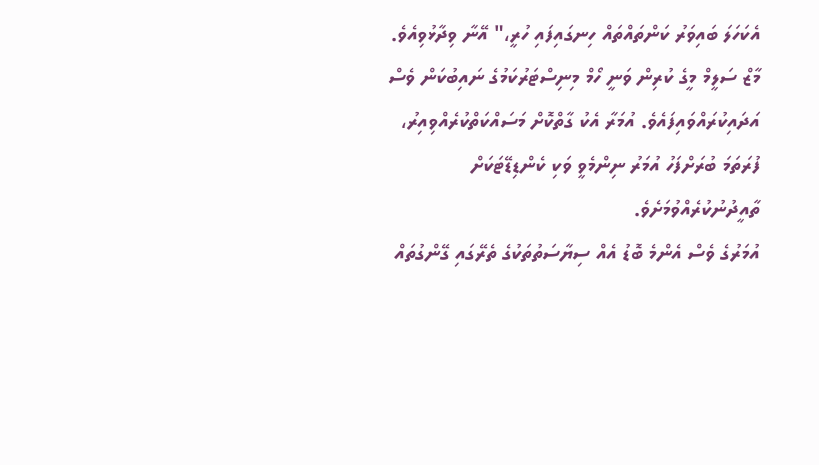އެކަހަލަ ބައިވަރު ކަންތައްތައް ހިނގައިފައި ހުރީ،" އޭނާ ވިދާޅުވިއެވެ.
މާޒް ސަލީމް މީގެ ކުރިން ވަނީ ހޯމް މިނިސްޓަރުކަމުގެ ނައިބުކަން ވެސް އަދައިކުރައްވައިފައެވެ. އުމަރާ އެކު ގާތްކޮށް މަސައްކަތްކުރެއްވިއިރު، ފުރަތަމަ ބުރަށްފަހު އުމަރު ނިންމެވީ ވަކި ކެންޑިޑޭޓަކަށް ތާއީދުނުކުރެއްވުމަށެވެ.
އުމަރުގެ ވެސް އެންމެ ބޮޑު އެއް ސިޔާސަތުތަކުގެ ތެރޭގައި ގޭންގުތައް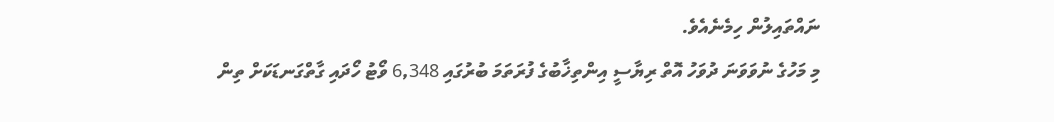ނައްތައިލުން ހިމެނެއެވެ.
މި މަހުގެ ނުވަވަނަ ދުވަހު އޮތް ރިޔާސީ އިންތިޚާބުގެ ފުރަތަމަ ބުރުގައި 6,348 ވޯޓު ހޯދައި ގާތްގަނޑަކަށް ތިން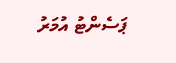ޕަސެންޓު އުމަރު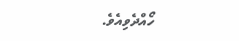ހޯއްދެވިއެވެ.